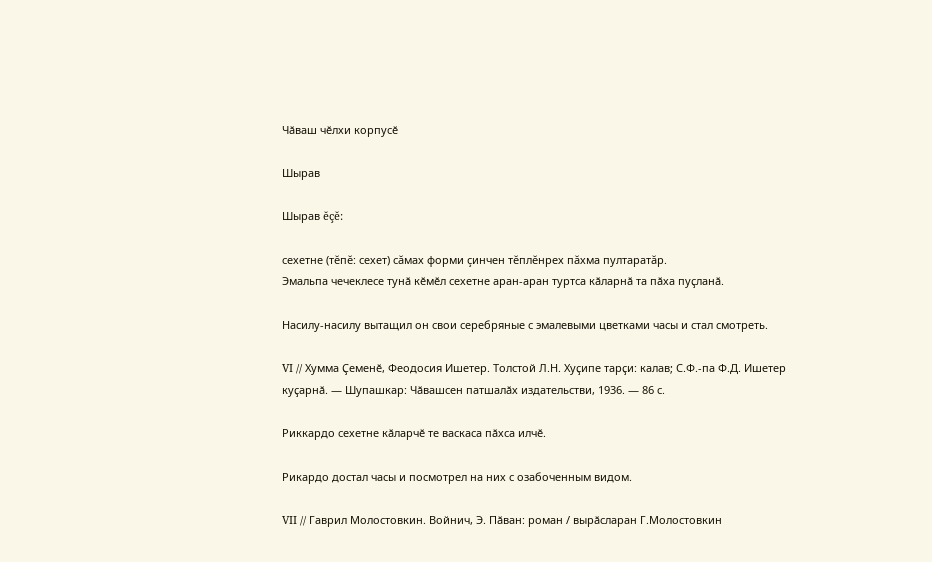Чӑваш чӗлхи корпусӗ

Шырав

Шырав ĕçĕ:

сехетне (тĕпĕ: сехет) сăмах форми çинчен тĕплĕнрех пăхма пултаратăр.
Эмальпа чечеклесе тунӑ кӗмӗл сехетне аран-аран туртса кӑларнӑ та пӑха пуҫланӑ.

Насилу-насилу вытащил он свои серебряные с эмалевыми цветками часы и стал смотреть.

VI // Хумма Ҫеменӗ, Феодосия Ишетер. Толстой Л.Н. Хуҫипе тарҫи: калав; С.Ф.-па Ф.Д. Ишетер куҫарнӑ. — Шупашкар: Чӑвашсен патшалӑх издательстви, 1936. — 86 с.

Риккардо сехетне кӑларчӗ те васкаса пӑхса илчӗ.

Рикардо достал часы и посмотрел на них с озабоченным видом.

VII // Гаврил Молостовкин. Войнич, Э. Пӑван: роман / вырӑсларан Г.Молостовкин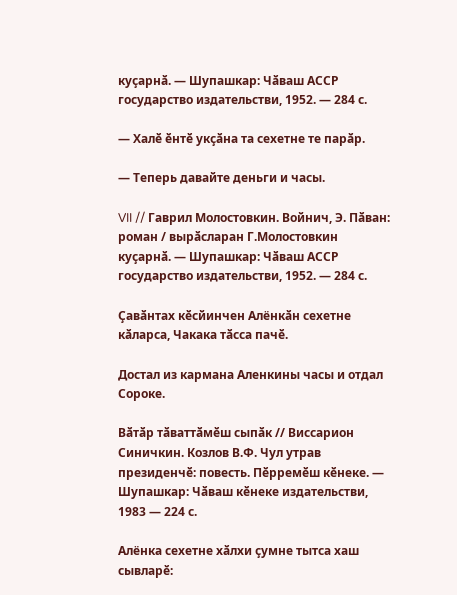куҫарнӑ. — Шупашкар: Чӑваш АССР государство издательстви, 1952. — 284 с.

— Халӗ ӗнтӗ укҫӑна та сехетне те парӑр.

— Теперь давайте деньги и часы.

VII // Гаврил Молостовкин. Войнич, Э. Пӑван: роман / вырӑсларан Г.Молостовкин куҫарнӑ. — Шупашкар: Чӑваш АССР государство издательстви, 1952. — 284 с.

Ҫавӑнтах кӗсйинчен Алёнкӑн сехетне кӑларса, Чакака тӑсса пачӗ.

Достал из кармана Аленкины часы и отдал Сороке.

Вӑтӑр тӑваттӑмӗш сыпӑк // Виссарион Синичкин. Козлов В.Ф. Чул утрав президенчӗ: повесть. Пӗрремӗш кӗнеке. — Шупашкар: Чӑваш кӗнеке издательстви, 1983 — 224 с.

Алёнка сехетне хӑлхи ҫумне тытса хаш сывларӗ: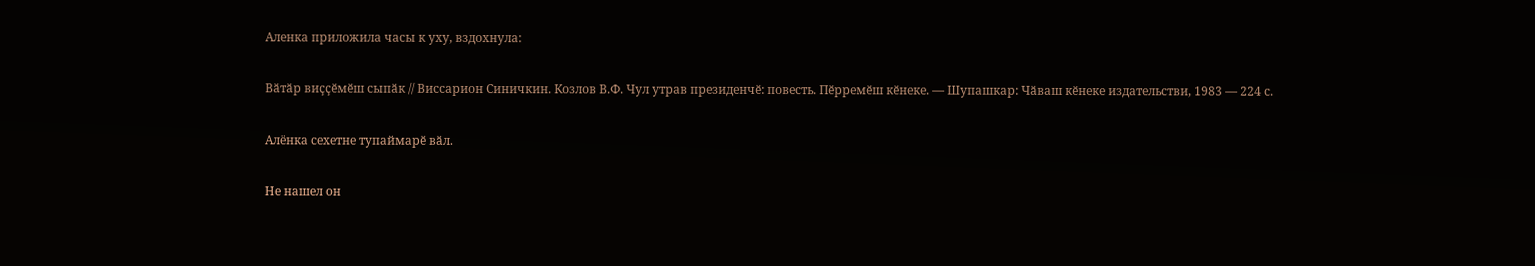Аленка приложила часы к уху, вздохнула:

Вӑтӑр виҫҫӗмӗш сыпӑк // Виссарион Синичкин. Козлов В.Ф. Чул утрав президенчӗ: повесть. Пӗрремӗш кӗнеке. — Шупашкар: Чӑваш кӗнеке издательстви, 1983 — 224 с.

Алёнка сехетне тупаймарӗ вӑл.

Не нашел он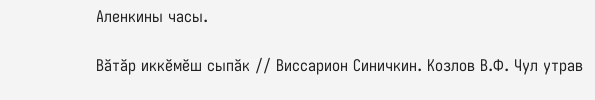Аленкины часы.

Вӑтӑр иккӗмӗш сыпӑк // Виссарион Синичкин. Козлов В.Ф. Чул утрав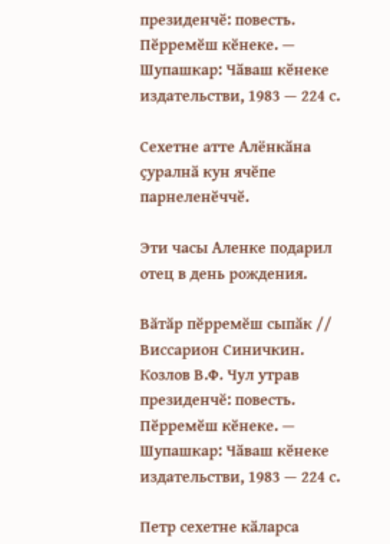президенчӗ: повесть. Пӗрремӗш кӗнеке. — Шупашкар: Чӑваш кӗнеке издательстви, 1983 — 224 с.

Сехетне атте Алёнкӑна ҫуралнӑ кун ячӗпе парнеленӗччӗ.

Эти часы Аленке подарил отец в день рождения.

Вӑтӑр пӗрремӗш сыпӑк // Виссарион Синичкин. Козлов В.Ф. Чул утрав президенчӗ: повесть. Пӗрремӗш кӗнеке. — Шупашкар: Чӑваш кӗнеке издательстви, 1983 — 224 с.

Петр сехетне кӑларса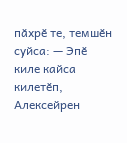пӑхрӗ те, темшӗн суйса: — Эпӗ киле кайса килетӗп, Алексейрен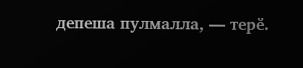депеша пулмалла, — терӗ.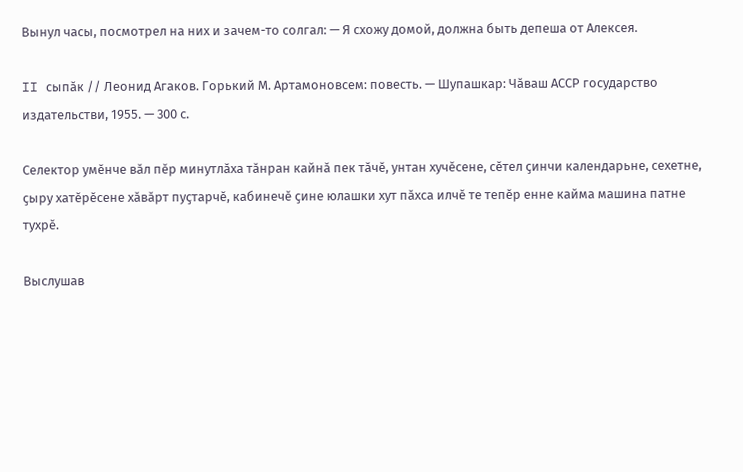Вынул часы, посмотрел на них и зачем-то солгал: — Я схожу домой, должна быть депеша от Алексея.

II сыпӑк // Леонид Агаков. Горький М. Артамоновсем: повесть. — Шупашкар: Чӑваш АССР государство издательстви, 1955. — 300 с.

Селектор умӗнче вӑл пӗр минутлӑха тӑнран кайнӑ пек тӑчӗ, унтан хучӗсене, сӗтел ҫинчи календарьне, сехетне, ҫыру хатӗрӗсене хӑвӑрт пуҫтарчӗ, кабинечӗ ҫине юлашки хут пӑхса илчӗ те тепӗр енне кайма машина патне тухрӗ.

Выслушав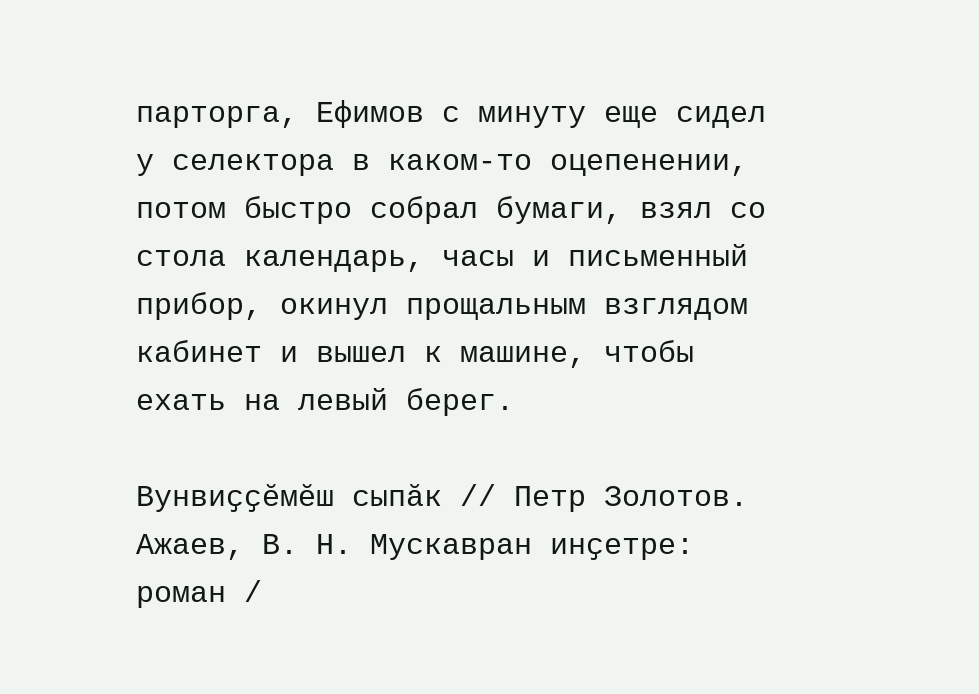парторга, Ефимов с минуту еще сидел у селектора в каком-то оцепенении, потом быстро собрал бумаги, взял со стола календарь, часы и письменный прибор, окинул прощальным взглядом кабинет и вышел к машине, чтобы ехать на левый берег.

Вунвиҫҫӗмӗш сыпӑк // Петр Золотов. Ажаев, В. Н. Мускавран инҫетре: роман /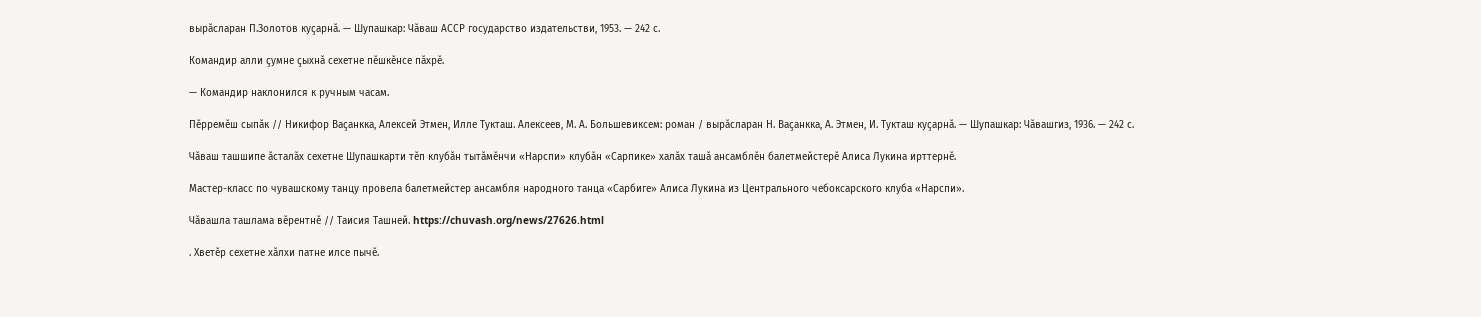вырӑсларан П.Золотов куҫарнӑ. — Шупашкар: Чӑваш АССР государство издательстви, 1953. — 242 с.

Командир алли ҫумне ҫыхнӑ сехетне пӗшкӗнсе пӑхрӗ.

— Командир наклонился к ручным часам.

Пӗрремӗш сыпӑк // Никифор Ваҫанкка, Алексей Этмен, Илле Тукташ. Алексеев, М. А. Большевиксем: роман / вырӑсларан Н. Ваҫанкка, А. Этмен, И. Тукташ куҫарнӑ. — Шупашкар: Чӑвашгиз, 1936. — 242 с.

Чӑваш ташшипе ӑсталӑх сехетне Шупашкарти тӗп клубӑн тытӑмӗнчи «Нарспи» клубӑн «Сарпике» халӑх ташӑ ансамблӗн балетмейстерӗ Алиса Лукина ирттернӗ.

Мастер-класс по чувашскому танцу провела балетмейстер ансамбля народного танца «Сарбиге» Алиса Лукина из Центрального чебоксарского клуба «Нарспи».

Чӑвашла ташлама вӗрентнӗ // Таисия Ташней. https://chuvash.org/news/27626.html

. Хветӗр сехетне хӑлхи патне илсе пычӗ.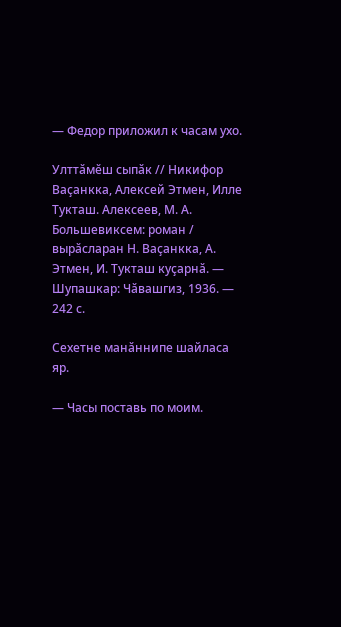— Федор приложил к часам ухо.

Улттӑмӗш сыпӑк // Никифор Ваҫанкка, Алексей Этмен, Илле Тукташ. Алексеев, М. А. Большевиксем: роман / вырӑсларан Н. Ваҫанкка, А. Этмен, И. Тукташ куҫарнӑ. — Шупашкар: Чӑвашгиз, 1936. — 242 с.

Сехетне манӑннипе шайласа яр.

— Часы поставь по моим.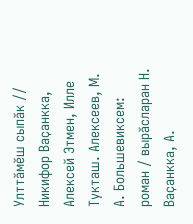Улттӑмӗш сыпӑк // Никифор Ваҫанкка, Алексей Этмен, Илле Тукташ. Алексеев, М. А. Большевиксем: роман / вырӑсларан Н. Ваҫанкка, А.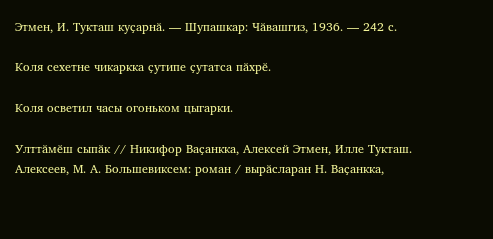Этмен, И. Тукташ куҫарнӑ. — Шупашкар: Чӑвашгиз, 1936. — 242 с.

Коля сехетне чикаркка ҫутипе ҫутатса пӑхрӗ.

Коля осветил часы огоньком цыгарки.

Улттӑмӗш сыпӑк // Никифор Ваҫанкка, Алексей Этмен, Илле Тукташ. Алексеев, М. А. Большевиксем: роман / вырӑсларан Н. Ваҫанкка,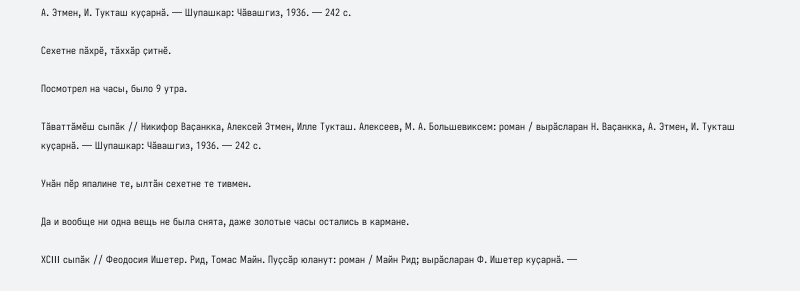А. Этмен, И. Тукташ куҫарнӑ. — Шупашкар: Чӑвашгиз, 1936. — 242 с.

Сехетне пӑхрӗ, тӑххӑр ҫитнӗ.

Посмотрел на часы, было 9 утра.

Тӑваттӑмӗш сыпӑк // Никифор Ваҫанкка, Алексей Этмен, Илле Тукташ. Алексеев, М. А. Большевиксем: роман / вырӑсларан Н. Ваҫанкка, А. Этмен, И. Тукташ куҫарнӑ. — Шупашкар: Чӑвашгиз, 1936. — 242 с.

Унӑн пӗр япалине те, ылтӑн сехетне те тивмен.

Да и вообще ни одна вещь не была снята, даже золотые часы остались в кармане.

ХСIII сыпӑк // Феодосия Ишетер. Рид, Томас Майн. Пуҫсӑр юланут: роман / Майн Рид; вырӑсларан Ф. Ишетер куҫарнӑ. —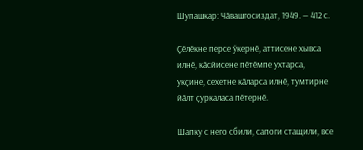Шупашкар: Чӑвашгосиздат, 1949. — 412 с.

Ҫӗлӗкне персе ӳкернӗ, аттисене хывса илнӗ, кӑсйисене пӗтӗмпе ухтарса, укҫине, сехетне кӑларса илнӗ, тумтирне йӑлт ҫуркаласа пӗтернӗ.

Шапку с него сбили, сапоги стащили, все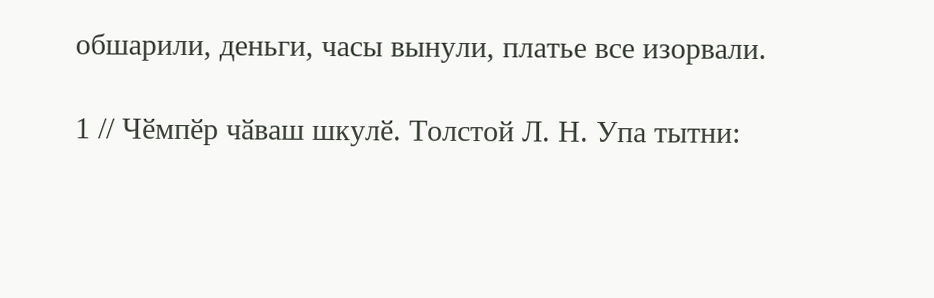обшарили, деньги, часы вынули, платье все изорвали.

1 // Чӗмпӗр чӑваш шкулӗ. Толстой Л. Н. Упа тытни: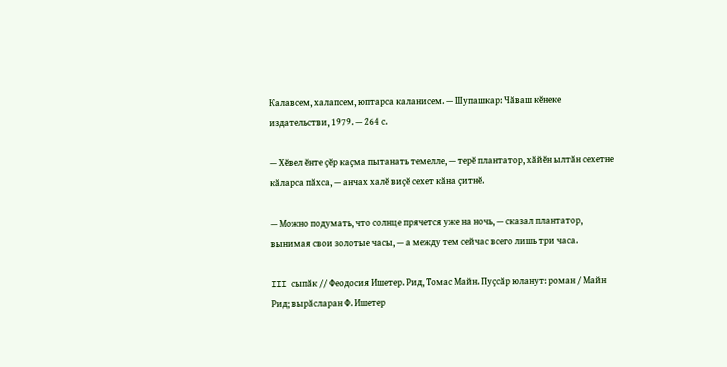Калавсем, халапсем, юптарса каланисем. — Шупашкар: Чӑваш кӗнеке издательстви, 1979. — 264 с.

— Хӗвел ӗнте ҫӗр каҫма пытанать темелле, — терӗ плантатор, хӑйӗн ылтӑн сехетне кӑларса пӑхса, — анчах халӗ виҫӗ сехет кӑна ҫитнӗ.

— Можно подумать, что солнце прячется уже на ночь, — сказал плантатор, вынимая свои золотые часы, — а между тем сейчас всего лишь три часа.

III сыпӑк // Феодосия Ишетер. Рид, Томас Майн. Пуҫсӑр юланут: роман / Майн Рид; вырӑсларан Ф. Ишетер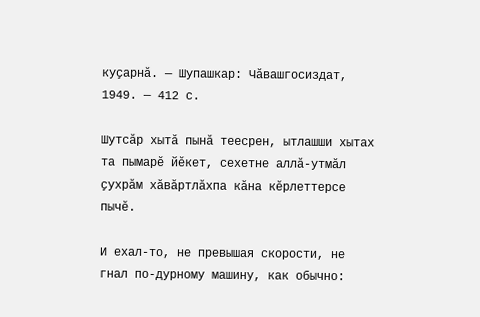куҫарнӑ. — Шупашкар: Чӑвашгосиздат, 1949. — 412 с.

Шутсӑр хытӑ пынӑ теесрен, ытлашши хытах та пымарӗ йӗкет, сехетне аллӑ-утмӑл ҫухрӑм хӑвӑртлӑхпа кӑна кӗрлеттерсе пычӗ.

И ехал-то, не превышая скорости, не гнал по-дурному машину, как обычно: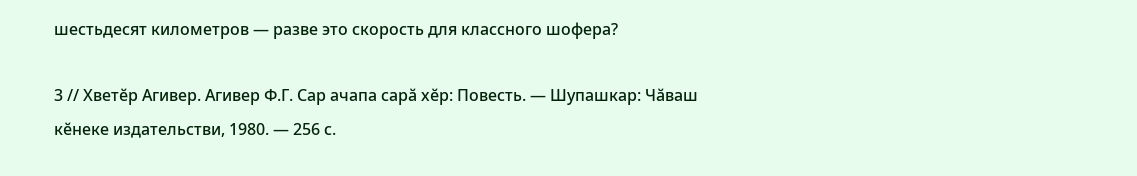шестьдесят километров — разве это скорость для классного шофера?

3 // Хветӗр Агивер. Агивер Ф.Г. Сар ачапа сарӑ хӗр: Повесть. — Шупашкар: Чӑваш кӗнеке издательстви, 1980. — 256 с.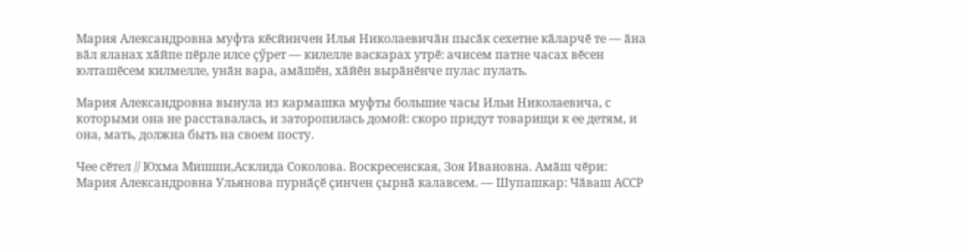Мария Александровна муфта кӗсйинчен Илья Николаевичӑн пысӑк сехетне кӑларчӗ те — ӑна вӑл яланах хӑйпе пӗрле илсе ҫӳрет — килелле васкарах утрӗ: ачисем патне часах вӗсен юлташӗсем килмелле, унӑн вара, амӑшӗн, хӑйӗн вырӑнӗнче пулас пулать.

Мария Александровна вынула из кармашка муфты большие часы Ильи Николаевича, с которыми она не расставалась, и заторопилась домой: скоро придут товарищи к ее детям, и она, мать, должна быть на своем посту.

Чее сӗтел // Юхма Мишши,Асклида Соколова. Воскресенская, Зоя Ивановна. Амӑш чӗри: Мария Александровна Ульянова пурнӑҫӗ ҫинчен ҫырнӑ калавсем. — Шупашкар: Чӑваш АССР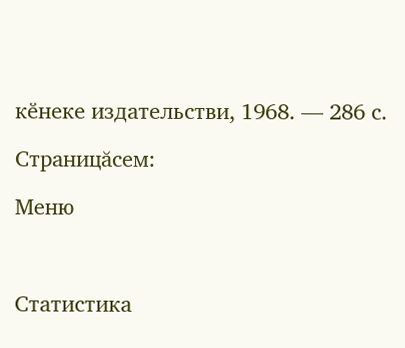кӗнеке издательстви, 1968. — 286 с.

Страницăсем:

Меню



Статистика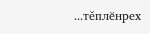...тĕплӗнрех